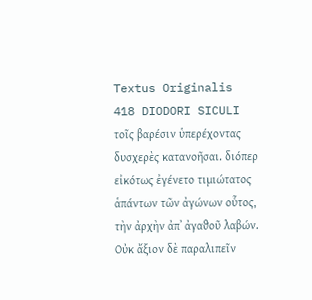Textus Originalis
418 DIODORI SICULI
τοῖς βαρέσιν ὑπερέχοντας δυσχερὲς κατανοῆσαι. διόπερ εἰκότως ἐγένετο τιμιώτατος ἁπάντων τῶν ἀγώνων οὗτος, τὴν ἀρχὴν ἀπ᾽ ἀγαϑοῦ λαβών. Οὐκ ἄξιον δὲ παραλιπεῖν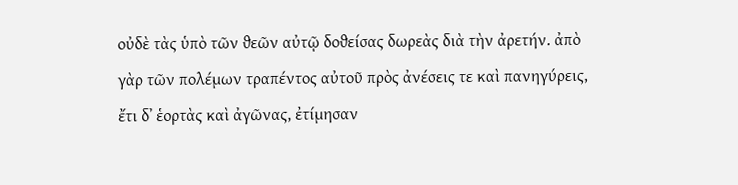οὐδὲ τὰς ὑπὸ τῶν ϑεῶν αὐτῷ δοϑείσας δωρεὰς διὰ τὴν ἀρετήν. ἀπὸ γὰρ τῶν πολέμων τραπέντος αὐτοῦ πρὸς ἀνέσεις τε καὶ πανηγύρεις, ἔτι δ᾽ ἑορτὰς καὶ ἀγῶνας, ἐτίμησαν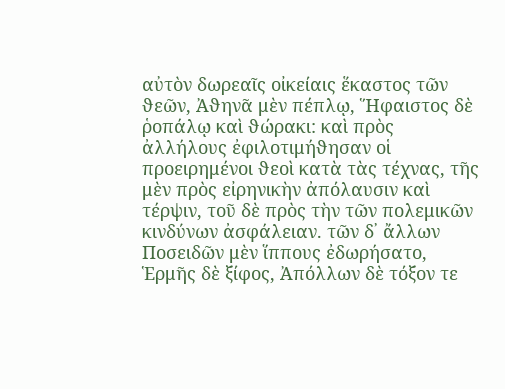αὐτὸν δωρεαῖς οἰκείαις ἕκαστος τῶν ϑεῶν, Ἀϑηνᾶ μὲν πέπλῳ, Ἥφαιστος δὲ ῥοπάλῳ καὶ ϑώρακι: καὶ πρὸς ἀλλήλους ἐφιλοτιμήϑησαν οἱ προειρημένοι ϑεοὶ κατὰ τὰς τέχνας, τῆς μὲν πρὸς εἰρηνικὴν ἀπόλαυσιν καὶ τέρψιν, τοῦ δὲ πρὸς τὴν τῶν πολεμικῶν κινδύνων ἀσφάλειαν. τῶν δ᾽ ἄλλων Ποσειδῶν μὲν ἵππους ἐδωρήσατο, Ἑρμῆς δὲ ξίφος, Ἀπόλλων δὲ τόξον τε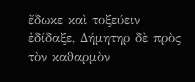ἔδωκε καὶ τοξεύειν ἐδίδαξε, Δήμητηρ δὲ πρὸς τὸν καϑαρμὸν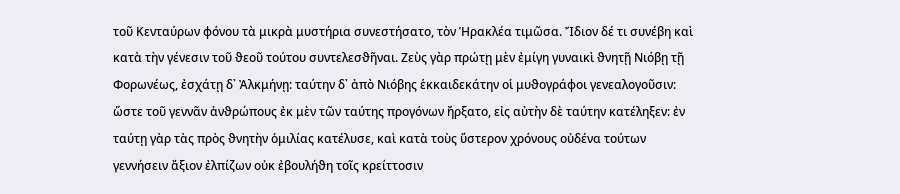τοῦ Κενταύρων φόνου τὰ μικρὰ μυστήρια συνεστήσατο, τὸν Ἡρακλέα τιμῶσα. Ἴδιον δέ τι συνέβη καὶ κατὰ τὴν γένεσιν τοῦ ϑεοῦ τούτου συντελεσϑῆναι. Ζεὺς γὰρ πρώτῃ μὲν ἐμίγη γυναικὶ ϑνητῇ Νιόβῃ τῇ Φορωνέως, ἐσχάτῃ δ᾽ Ἀλκμήνῃ: ταύτην δ᾽ ἀπὸ Νιόβης ἑκκαιδεκάτην οἱ μυϑογράφοι γενεαλογοῦσιν: ὥστε τοῦ γεννᾶν ἀνϑρώπους ἐκ μὲν τῶν ταύτης προγόνων ἤρξατο, εἰς αὐτὴν δὲ ταύτην κατέληξεν: ἐν ταύτῃ γὰρ τὰς πρὸς ϑνητὴν ὁμιλίας κατέλυσε, καὶ κατὰ τοὺς ὕστερον χρόνους οὐδένα τούτων γεννήσειν ἄξιον ἐλπίζων οὐκ ἐβουλήϑη τοῖς κρείττοσιν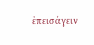ἐπεισάγειν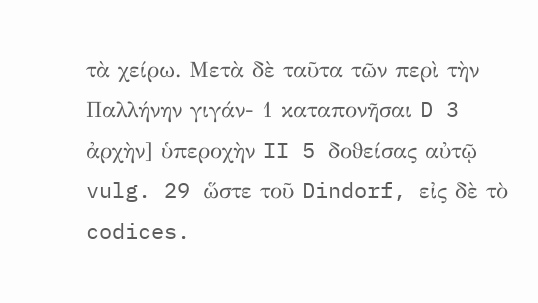τὰ χείρω. Μετὰ δὲ ταῦτα τῶν περὶ τὴν Παλλήνην γιγάν- 1 καταπονῆσαι D 3 ἀρχὴν] ὑπεροχὴν II 5 δοϑείσας αὐτῷ vulg. 29 ὥστε τοῦ Dindorf, εἰς δὲ τὸ codices.